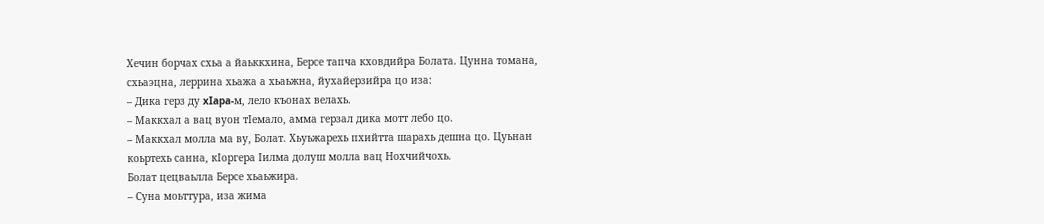Хечин борчах схьа а йаьккхина, Берсе тапча кховдийра Болата. Цунна томана, схьаэцна, леррина хьажа а хьаьжна, йухайерзийра цо иза:
– Дика герз ду xIapa-м, лело къонах велахь.
– Маккхал а вац вуон тIемало, амма герзал дика мотт лебо цо.
– Маккхал молла ма ву, Болат. Хьуьжарехь пхийтта шарахь дешна цо. Цуьнан коьртехь санна, кIоргера Iилма долуш молла вац Нохчийчохь.
Болат цецваьлла Берсе хьаьжира.
– Суна моьттура, иза жима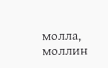молла, моллин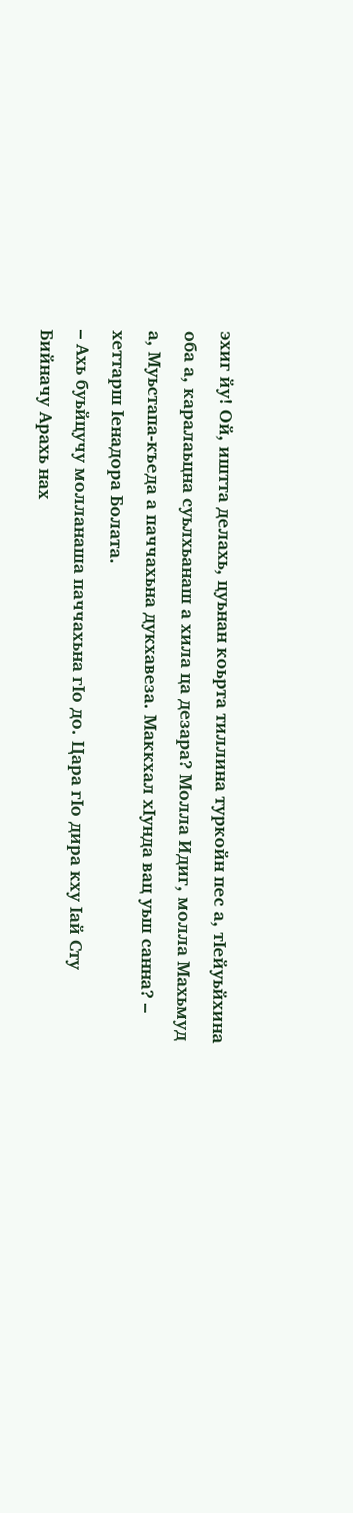эхиг йу! Ой, иштта делахь, цуьнан коьрта тиллина туркойн пес а, тIейуьйхина оба а, каралаьцна суьлхьанаш а хила ца дезара? Молла Идиг, молла Махьмуд а, Муьстапа-къеда а паччахьна дукхавеза. Маккхал хIунда вац уьш санна? – хеттарш Iенадора Болата.
– Ахь буьйцучу молланаша паччахьна гIo до. Цара гIo дира кху Iай Сту Бийначу Арахь нах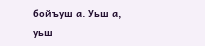бойъуш а. Уьш а, уьш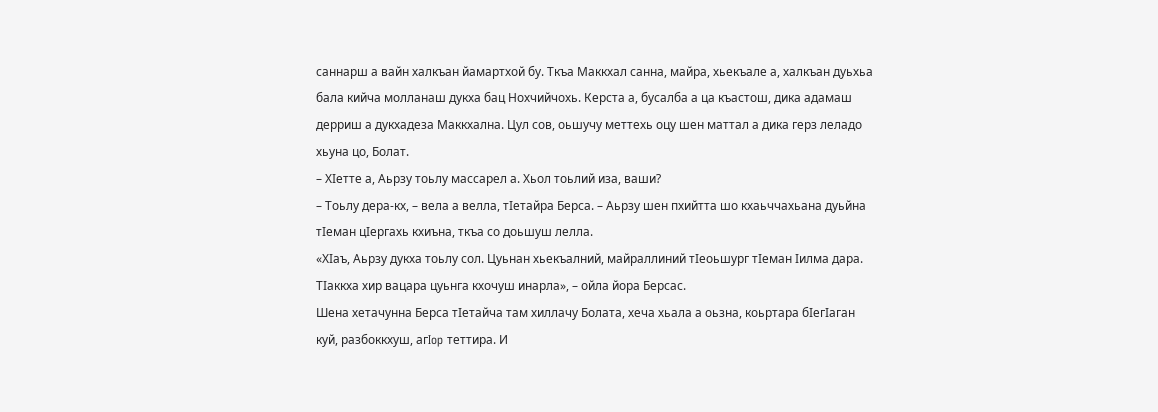саннарш а вайн халкъан йамартхой бу. Ткъа Маккхал санна, майра, хьекъале а, халкъан дуьхьа бала кийча молланаш дукха бац Нохчийчохь. Керста а, бусалба а ца къастош, дика адамаш дерриш а дукхадеза Маккхална. Цул сов, оьшучу меттехь оцу шен маттал а дика герз леладо хьуна цо, Болат.
– ХIетте а, Аьрзу тоьлу массарел а. Хьол тоьлий иза, ваши?
– Тоьлу дера-кх, – вела а велла, тIетайра Берса. – Аьрзу шен пхийтта шо кхаьччахьана дуьйна тIеман цIергахь кхиъна, ткъа со доьшуш лелла.
«ХIаъ, Аьрзу дукха тоьлу сол. Цуьнан хьекъалний, майраллиний тIеоьшург тIеман Iилма дара. ТIаккха хир вацара цуьнга кхочуш инарла», – ойла йора Берсас.
Шена хетачунна Берса тIетайча там хиллачу Болата, хеча хьала а оьзна, коьртара бIегIаган куй, разбоккхуш, aгIop теттира. И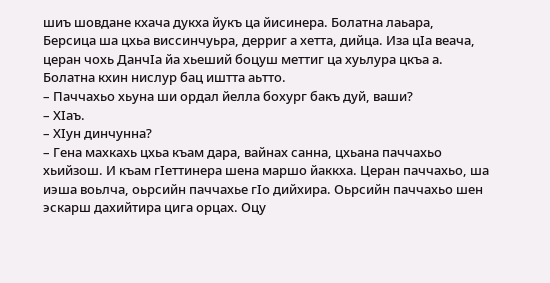шиъ шовдане кхача дукха йукъ ца йисинера. Болатна лаьара, Берсица ша цхьа виссинчуьра, дерриг а хетта, дийца. Иза цIа веача, церан чохь ДанчIа йа хьеший боцуш меттиг ца хуьлура цкъа а. Болатна кхин нислур бац иштта аьтто.
– Паччахьо хьуна ши ордал йелла бохург бакъ дуй, ваши?
– ХIаъ.
– ХIун динчунна?
– Гена махкахь цхьа къам дара, вайнах санна, цхьана паччахьо хьийзош. И къам гIеттинера шена маршо йаккха. Церан паччахьо, ша иэша воьлча, оьрсийн паччахье гIo дийхира. Оьрсийн паччахьо шен эскарш дахийтира цига орцах. Оцу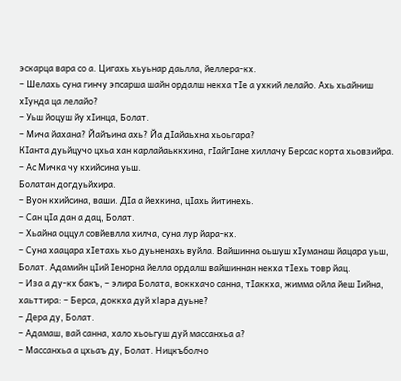эскарца вара со а. Цигахь хьуьнар даьлла, йеллера-кх.
– Шелахь суна гинчу эпсарша шайн ордалш некха тIе а ухкий лелайо. Ахь хьайниш хIунда ца лелайо?
– Уьш йоцуш йу хIинца, Болат.
– Мича йахана? Йайъина ахь? Йа дIайаьхна хьоьгара?
КIанта дуьйцучо цхьа хан карлайаьккхина, гIайгIане хиллачу Берсас корта хьовзийра.
– Ас Мичка чу кхийсина уьш.
Болатан догдуьйхира.
– Вуон кхийсина, ваши. ДIа а йехкина, цIахь йитинехь.
– Сан цIа дан а дац, Болат.
– Хьайна оццул совйевлла хилча, суна лур йара-кх.
– Суна хаацара хIетахь хьо дуьненахь вуйла. Вайшинна оьшуш хIуманаш йацара уьш, Болат. Адамийн цIий Iенорна йелла ордалш вайшиннан некха тIехь товр йац.
– Иза а ду-кх бакъ, – элира Болата, воккхачо санна, тIаккха, жимма ойла йеш Iийна, хаьттира: – Берса, доккха дуй xIapa дуьне?
– Дера ду, Болат.
– Адамаш, вай санна, хало хьоьгуш дуй массанхьа а?
– Массанхьа а цхьаъ ду, Болат. Ницкъболчо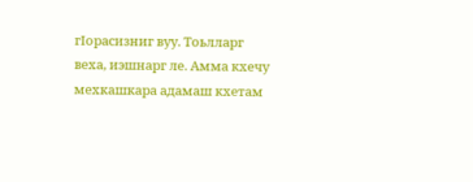гIорасизниг вуу. Тоьлларг веха, иэшнарг ле. Амма кхечу мехкашкара адамаш кхетам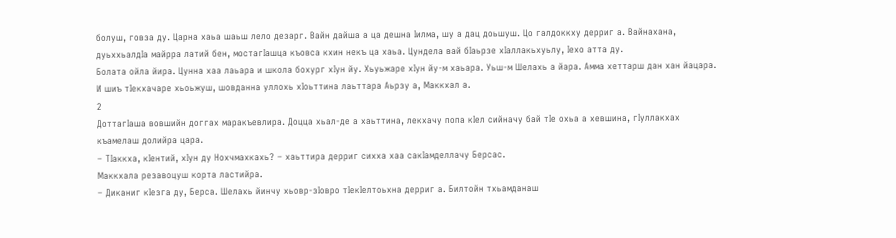болуш, говза ду. Царна хаьа шаьш лело дезарг. Вайн дайша а ца дешна Iилма, шу а дац доьшуш. Цо галдоккху дерриг а. Вайнахана, дуьххьалдIа майрра латий бен, мостагIашца къовса кхин некъ ца хаьа. Цундела вай бIаьрзе хIаллакьхуьлу, Iехо атта ду.
Болата ойла йира. Цунна хаа лаьара и школа бохург хIун йу. Хьуьжаре хIун йу-м хаьара. Уьш-м Шелахь а йара. Амма хеттарш дан хан йацара. И шиъ тIекхачаре хьоьжуш, шовданна уллохь хIоьттина лаьттара Аьрзу а, Маккхал а.
2
ДоттагIаша вовшийн доггах маракъевлира. Доцца хьал-де а хаьттина, лекхачу попа кIел сийначу бай тIе охьа а хевшина, гIуллакхах къамелаш долийра цара.
– ТIаккха, кIентий, хIун ду Нохчмахкахь? – хаьттира дерриг сихха хаа сакIамделлачу Берсас.
Маккхала резавоцуш корта ластийра.
– Диканиг кIезга ду, Берса. Шелахь йинчу хьовр-зIовро тIекIелтоьхна дерриг а. Билтойн тхьамданаш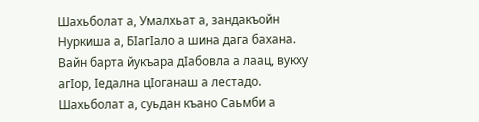Шахьболат а, Умалхьат а, зандакъойн Нуркиша а, БIагIало а шина дага бахана. Вайн барта йукъара дIабовла а лаац, вукху агIор, Iедална цIоганаш а лестадо. Шахьболат а, суьдан къано Саьмби а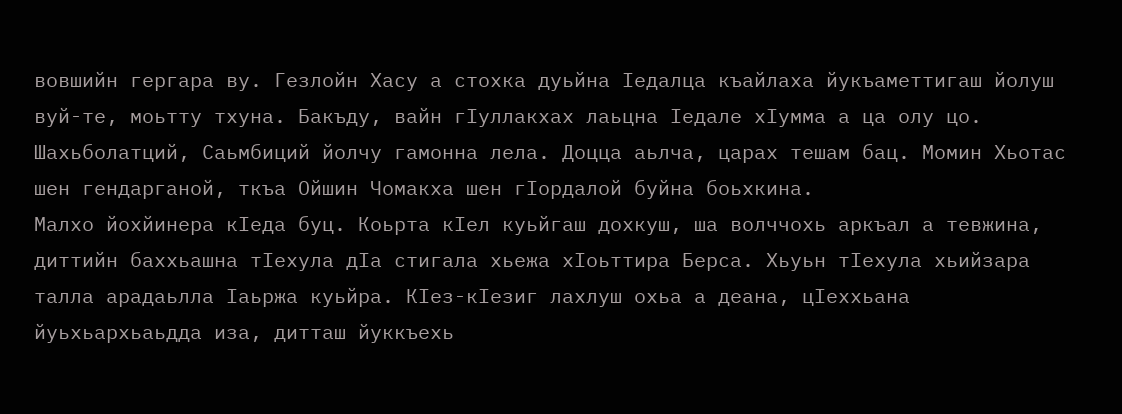вовшийн гергара ву. Гезлойн Хасу а стохка дуьйна Iедалца къайлаха йукъаметтигаш йолуш вуй-те, моьтту тхуна. Бакъду, вайн гIуллакхах лаьцна Iедале хIумма а ца олу цо. Шахьболатций, Саьмбиций йолчу гамонна лела. Доцца аьлча, царах тешам бац. Момин Хьотас шен гендарганой, ткъа Ойшин Чомакха шен гIордалой буйна боьхкина.
Малхо йохйинера кIеда буц. Коьрта кIел куьйгаш дохкуш, ша волччохь аркъал а тевжина, диттийн баххьашна тIехула дIа стигала хьежа хIоьттира Берса. Хьуьн тIехула хьийзара талла арадаьлла Iаьржа куьйра. КIез-кIезиг лахлуш охьа а деана, цIеххьана йуьхьархьаьдда иза, дитташ йуккъехь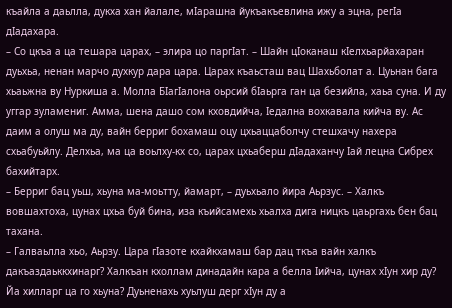къайла а даьлла, дукха хан йалале, мIарашна йукъакъевлина ижу а эцна, peгIа дIадахара.
– Со цкъа а ца тешара царах, – элира цо паргIат. – Шайн цIоканаш кIелхьарйахаран дуьхьа, ненан марчо духкур дара цара. Царах къаьсташ вац Шахьболат а. Цуьнан бага хьаьжна ву Нуркиша а. Молла БIагIалона оьрсий бIаьрга ган ца безийла, хаьа суна. И ду уггар зуламениг. Амма, шена дашо сом кховдийча, Iедална вохкавала кийча ву. Ас даим а олуш ма ду, вайн берриг бохамаш оцу цхьаццаболчу стешхачу нахера схьабуьйлу. Делхьа, ма ца воьлху-кх со, царах цхьаберш дIадаханчу Iай лецна Сибрех бахийтарх.
– Берриг бац уьш, хьуна ма-моьтту, йамарт, – дуьхьало йира Аьрзус. – Халкъ вовшахтоха, цунах цхьа буй бина, иза къийсамехь хьалха дига ницкъ цаьргахь бен бац тахана.
– Галваьлла хьо, Аьрзу. Цара гIазоте кхайкхамаш бар дац ткъа вайн халкъ дакъаздаьккхинарг? Халкъан кхоллам динадайн кара а белла Iийча, цунах хIун хир ду? Йа хилларг ца го хьуна? Дуьненахь хуьлуш дерг хIун ду а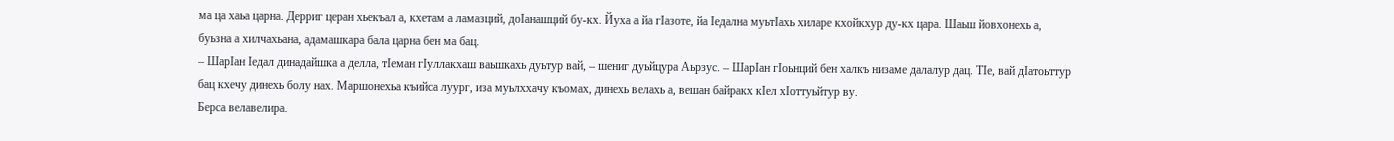ма ца хаьа царна. Дерриг церан хьекъал а, кхетам а ламазций, доIанашций бу-кх. Йуха а йа гIазоте, йа Iедална муьтIахь хиларе кхойкхур ду-кх цара. Шаьш йовхонехь а, буьзна а хилчахьана, адамашкара бала царна бен ма бац.
– ШарIан Iедал динадайшка а делла, тIеман гIуллакхаш ваьшкахь дуьтур вай, – шениг дуьйцура Аьрзус. – ШарIан гIоьнций бен халкъ низаме далалур дац. ТIе, вай дIатоьттур бац кхечу динехь болу нах. Маршонехьа къийса луург, иза муьлххачу къомах, динехь велахь а, вешан байракх кIел хIоттуьйтур ву.
Берса велавелира.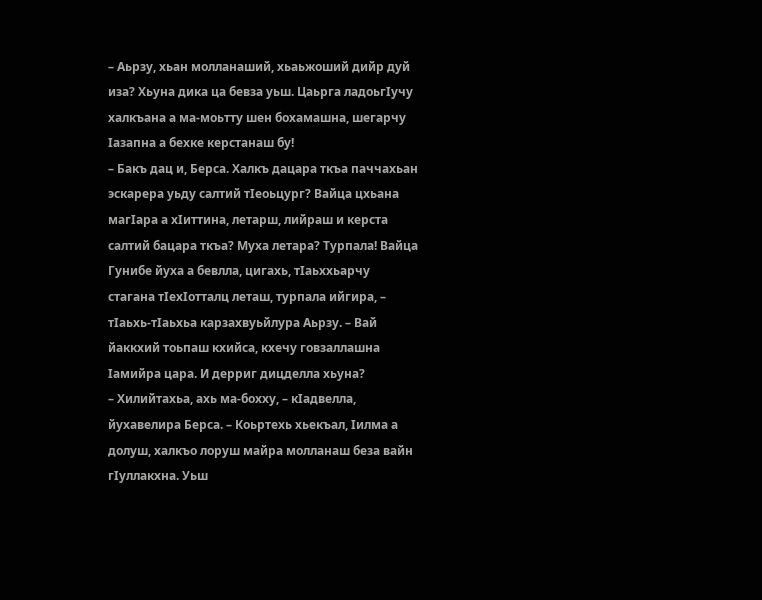– Аьрзу, хьан молланаший, хьаьжоший дийр дуй иза? Хьуна дика ца бевза уьш. Цаьрга ладоьгIучу халкъана а ма-моьтту шен бохамашна, шегарчу Iазапна а бехке керстанаш бу!
– Бакъ дац и, Берса. Халкъ дацара ткъа паччахьан эскарера уьду салтий тIеоьцург? Вайца цхьана магIара а хIиттина, летарш, лийраш и керста салтий бацара ткъа? Муха летара? Турпала! Вайца Гунибе йуха а бевлла, цигахь, тIаьххьарчу стагана тIехIотталц леташ, турпала ийгира, – тIаьхь-тIаьхьа карзахвуьйлура Аьрзу. – Вай йаккхий тоьпаш кхийса, кхечу говзаллашна Iамийра цара. И дерриг дицделла хьуна?
– Хилийтахьа, ахь ма-бохху, – кIадвелла, йухавелира Берса. – Коьртехь хьекъал, Iилма а долуш, халкъо лоруш майра молланаш беза вайн гIуллакхна. Уьш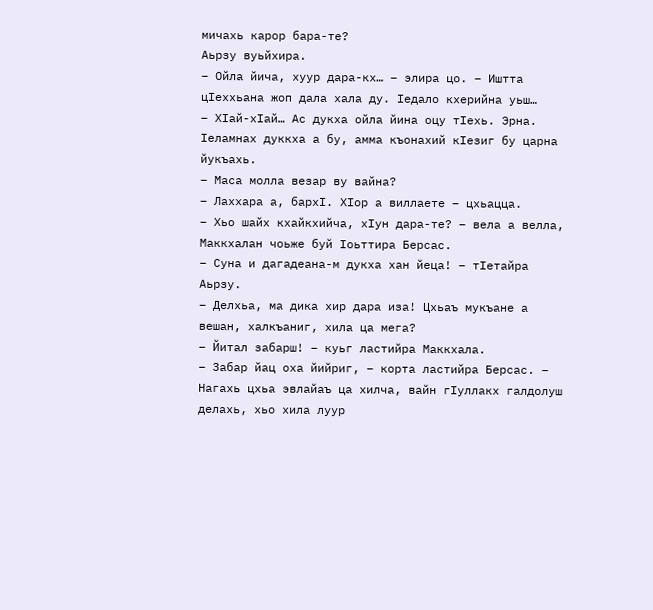мичахь карор бара-те?
Аьрзу вуьйхира.
– Ойла йича, хуур дара-кх… – элира цо. – Иштта цIеххьана жоп дала хала ду. Iедало кхерийна уьш…
– ХIай-хIай… Ас дукха ойла йина оцу тIехь. Эрна. Iеламнах дуккха а бу, амма къонахий кIезиг бу царна йукъахь.
– Маса молла везар ву вайна?
– Лаххара а, бархI. ХIор а виллаете – цхьацца.
– Хьо шайх кхайкхийча, хIун дара-те? – вела а велла, Маккхалан чоьже буй Iоьттира Берсас.
– Суна и дагадеана-м дукха хан йеца! – тIетайра Аьрзу.
– Делхьа, ма дика хир дара иза! Цхьаъ мукъане а вешан, халкъаниг, хила ца мега?
– Йитал забарш! – куьг ластийра Маккхала.
– Забар йац оха йийриг, – корта ластийра Берсас. – Нагахь цхьа эвлайаъ ца хилча, вайн гIуллакх галдолуш делахь, хьо хила луур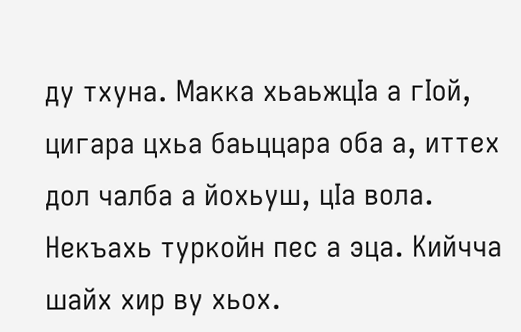ду тхуна. Макка хьаьжцIа а гIой, цигара цхьа баьццара оба а, иттех дол чалба а йохьуш, цIа вола. Некъахь туркойн пес а эца. Кийчча шайх хир ву хьох.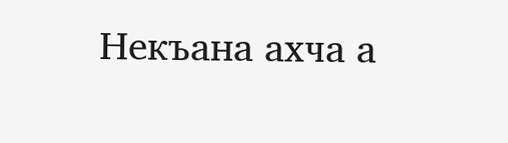Некъана ахча а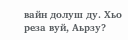вайн долуш ду. Хьо реза вуй, Аьрзу?